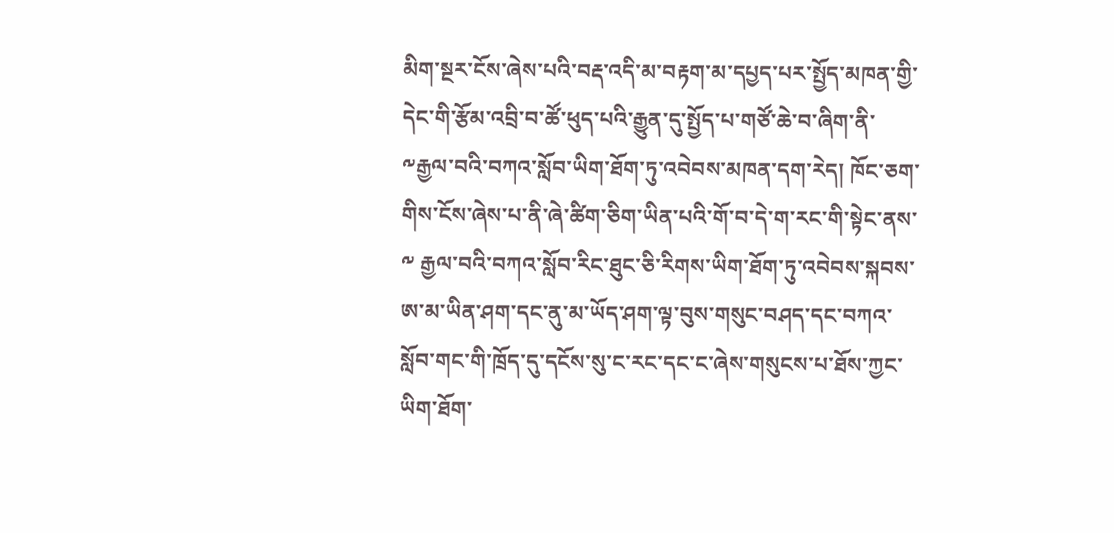མིག་སྔར་ངོས་ཞེས་པའི་བརྡ་འདི་མ་བརྟག་མ་དཔྱད་པར་སྤྱོད་མཁན་གྱི་དེང་གི་རྩོམ་འབྲི་བ་ཚོ་ཕུད་པའི་རྒྱུན་དུ་སྤྱོད་པ་གཙོ་ཆེ་བ་ཞིག་ནི་༸རྒྱལ་བའི་བཀའ་སློབ་ཡིག་ཐོག་ཏུ་འབེབས་མཁན་དག་རེད། ཁོང་ཅག་གིས་ངོས་ཞེས་པ་ནི་ཞེ་ཚིག་ཅིག་ཡིན་པའི་གོ་བ་དེ་ག་རང་གི་སྟེང་ནས་ ༸ རྒྱལ་བའི་བཀའ་སློབ་རིང་ཐུང་ཅི་རིགས་ཡིག་ཐོག་ཏུ་འབེབས་སྐབས་ཨ་མ་ཡིན་ཤག་དང་ནུ་མ་ཡོད་ཤག་ལྟ་བུས་གསུང་བཤད་དང་བཀའ་སློབ་གང་གི་ཁྲོད་དུ་དངོས་སུ་ང་རང་དང་ང་ཞེས་གསུངས་པ་ཐོས་ཀྱང་ཡིག་ཐོག་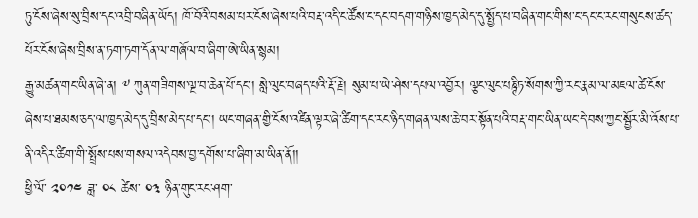ཏུ་ངོས་ཞེས་སུ་བྲིས་དང་འབྲི་བཞིན་ཡོད། ཁོ་བོའི་བསམ་པར་ངོས་ཞེས་པའི་བརྡ་འདི་ང་ཚོས་ང་དང་བདག་གཉིས་ཁྱད་མེད་དུ་སྤྱོད་པ་བཞིན་གང་གིས་ང་དང་ང་རང་གསུངས་ཚད་པོར་ངོས་ཞེས་བྲིས་ན་ཏག་ཏག་དོན་ལ་གཞོལ་བ་ཞིག་ཨེ་ཡིན་སྙམ།
རྒྱུ་མཚན་གང་ཡིན་ཞེ་ན། ༸ ཀུན་གཟིགས་ལྔ་བ་ཆེན་པོ་དང་། སླེ་ལུང་བཞད་པའི་རྡོ་རྗེ། སུམ་པ་ཡེ་ཤེས་དཔལ་འབྱོར། ལྕང་ལུང་པཎྚིཏ་སོགས་ཀྱི་རང་རྣམ་ལ་མཇལ་ཚེ་ངོས་ཞེས་པ་ཐམས་ཅད་ལ་ཁྱད་མེད་དུ་བྲིས་མེད་པ་དང་། ཡང་གཞན་གྱི་ངོས་འཛིན་ལྟར་ཞེ་ཚིག་དང་རང་ཉིད་གཞན་ལས་ཆེ་བར་སྟོན་པའི་བརྡ་གང་ཡིན་ཡང་དེ་བས་ཀྱང་སྦྱོར་མི་འོས་པ་ནི་འདིར་ཚིག་གི་སྤྲོས་པས་གསལ་འདེབས་བྱ་དགོས་པ་ཞིག་མ་ཡིན་ནོ།།
ཕྱི་ལོ་ ༢༠༡༤ ཟླ་ ༠༨ ཚེས་ ༠༣ ཉིན་གུང་རང་ཤག་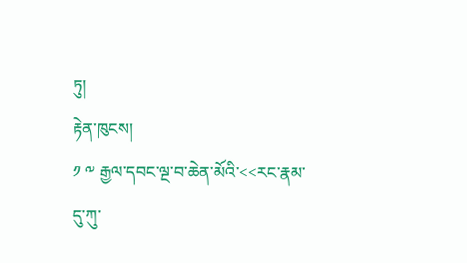ཏུ།
རྟེན་ཁུངས།
༡ ༸ རྒྱལ་དབང་ལྔ་བ་ཆེན་མོའི་<<རང་རྣམ་དུ་ཀུ་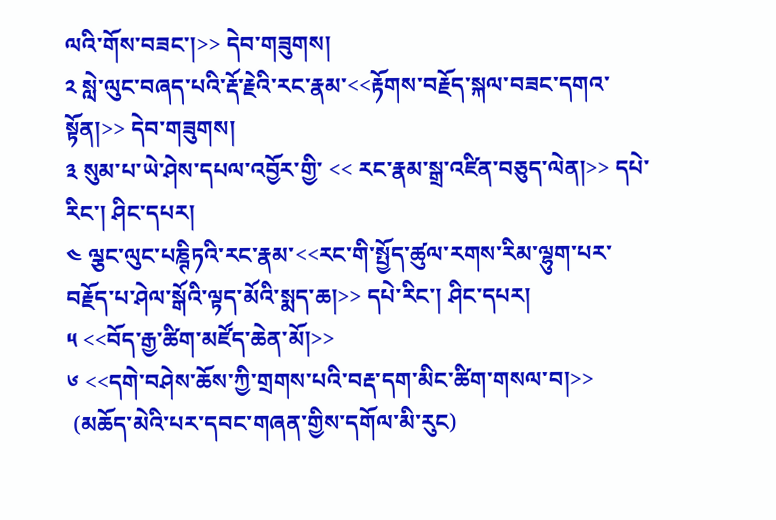ལའི་གོས་བཟང་།>> དེབ་གཟུགས།
༢ སླེ་ལུང་བཞད་པའི་རྡོ་རྗེའི་རང་རྣམ་<<རྟོགས་བརྗོད་སྐལ་བཟང་དགའ་སྟོན།>> དེབ་གཟུགས།
༣ སུམ་པ་ཡེ་ཤེས་དཔལ་འབྱོར་གྱི་ << རང་རྣམ་སྒྲ་འཛིན་བཅུད་ལེན།>> དཔེ་རིང་། ཤིང་དཔར།
༤ ལྕང་ལུང་པཎྚིཏའི་རང་རྣམ་<<རང་གི་སྤྱོད་ཚུལ་རགས་རིམ་ལྷུག་པར་བརྗོད་པ་ཤེལ་སྒོའི་ལྟད་མོའི་སྨད་ཆ།>> དཔེ་རིང་། ཤིང་དཔར།
༥ <<བོད་རྒྱ་ཚིག་མཛོད་ཆེན་མོ།>>
༦ <<དགེ་བཤེས་ཆོས་ཀྱི་གྲགས་པའི་བརྡ་དག་མིང་ཚིག་གསལ་བ།>>
 (མཆོད་མེའི་པར་དབང་གཞན་གྱིས་དགོལ་མི་རུང)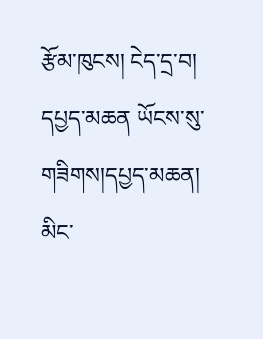རྩོམ་ཁུངས། ངེད་དྲ་བ།
དཔྱད་མཆན ཡོངས་སུ་གཟིགས།དཔྱད་མཆན།
མིང་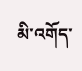མི་འགོད་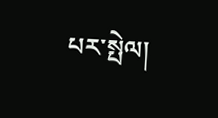པར་སྤེལ།